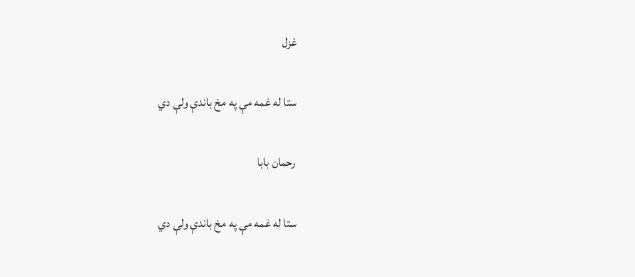غزل

ستا له غمه مې په مخ باندې ولې دي

رحمان بابا

ستا له غمه مې په مخ باندې ولې دي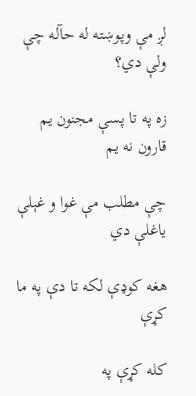لږ مې وپوښته له حآله چې ولې دي؟

زه په تا پسې مجنون يم قارون نه يم

چې مطلب مې غوا و غېلې ياغلې دي

هغه کوډې لکه تا دې په ما کړې

کله کړې په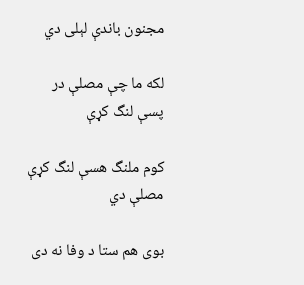مجنون باندې لېلی دي

لکه ما چې مصلې در پسې لنگ کړې

کوم ملنگ هسې لنگ کړې مصلې دي

بوی هم ستا د وفا نه دی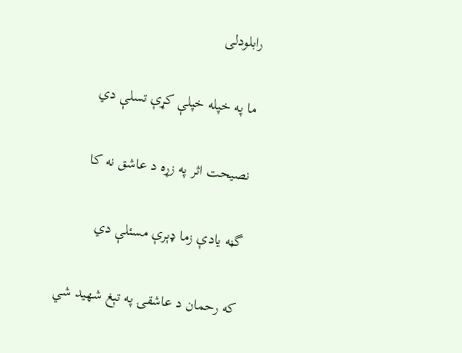رابلودلی

ما په خپله خپلې کړې تسلې دي

نصيحت اثر په زړه د عاشق نه کا

گڼه يادې زما ډېرې مسئلې دي

که رحمان د عاشقۍ په تېغ شهيد شي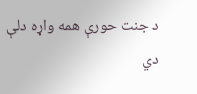د جنت حورې همه واړه دلې دي